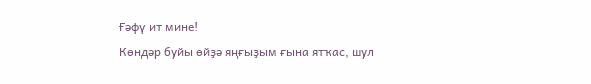Ғәфү ит мине!
Көндәр буйы өйҙә яңғыҙым ғына ятҡас, шул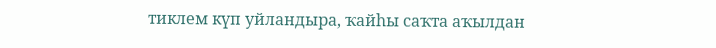тиклем күп уйландыра, ҡайһы саҡта аҡылдан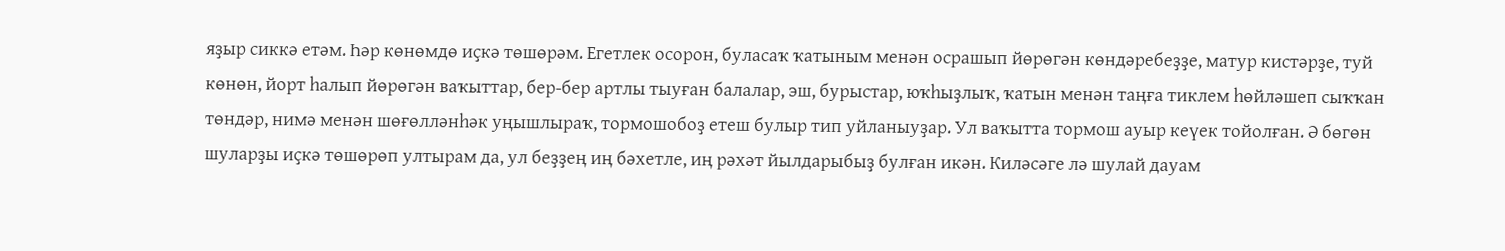яҙыр сиккә етәм. Һәр көнөмдө иҫкә төшөрәм. Егетлек осорон, буласаҡ ҡатыным менән осрашып йөрөгән көндәребеҙҙе, матур кистәрҙе, туй көнөн, йорт һалып йөрөгән ваҡыттар, бер-бер артлы тыуған балалар, эш, бурыстар, юҡһыҙлыҡ, ҡатын менән таңға тиклем һөйләшеп сыҡҡан төндәр, нимә менән шөғөлләнһәк уңышлыраҡ, тормошобоҙ етеш булыр тип уйланыуҙар. Ул ваҡытта тормош ауыр кеүек тойолған. Ә бөгөн шуларҙы иҫкә төшөрөп ултырам да, ул беҙҙең иң бәхетле, иң рәхәт йылдарыбыҙ булған икән. Киләсәге лә шулай дауам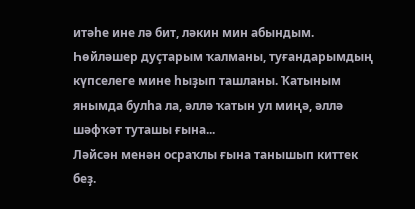итәһе ине лә бит, ләкин мин абындым. Һөйләшер дуҫтарым ҡалманы, туғандарымдың күпселеге мине һыҙып ташланы. Ҡатыным янымда булһа ла, әллә ҡатын ул миңә, әллә шәфҡәт туташы ғына...
Ләйсән менән осраҡлы ғына танышып киттек беҙ.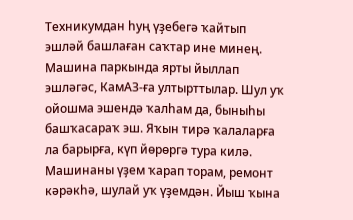Техникумдан һуң үҙебегә ҡайтып эшләй башлаған саҡтар ине минең. Машина паркында ярты йыллап эшләгәс, КамАЗ-ға ултырттылар. Шул уҡ ойошма эшендә ҡалһам да, быныһы башҡасараҡ эш. Яҡын тирә ҡалаларға ла барырға, күп йөрөргә тура килә. Машинаны үҙем ҡарап торам, ремонт кәрәкһә, шулай уҡ үҙемдән. Йыш ҡына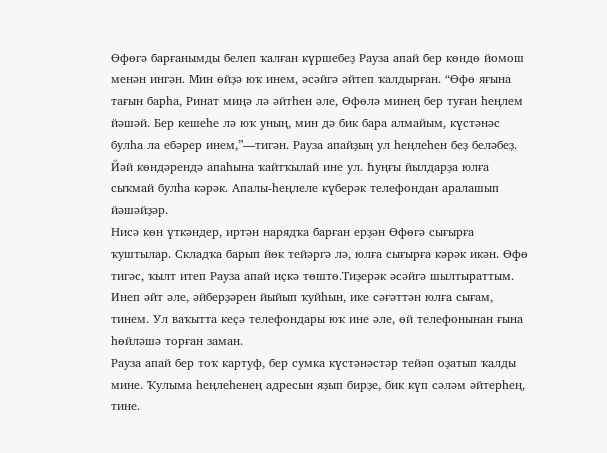Өфөгә барғанымды белеп ҡалған күршебеҙ Рауза апай бер көндө йомош менән ингән. Мин өйҙә юҡ инем, әсәйгә әйтеп ҡалдырған. “Өфө яғына тағын барһа, Ринат миңә лә әйтһен әле, Өфөлә минең бер туған һеңлем йәшәй. Бер кешеһе лә юҡ уның, мин дә бик бара алмайым, күстәнәс булһа ла ебәрер инем,”—тигән. Рауза апайҙың ул һеңлеһен беҙ беләбеҙ. Йәй көндәрендә апаһына ҡайтҡылай ине ул. Һуңғы йылдарҙа юлға сыҡмай булһа кәрәк. Апалы-һеңлеле күберәк телефондан аралашып йәшәйҙәр.
Нисә көн үткәндер, иртән нарядҡа барған ерҙән Өфөгә сығырға ҡуштылар. Складҡа барып йөк тейәргә лә, юлға сығырға кәрәк икән. Өфө тигәс, ҡылт итеп Рауза апай иҫкә төштө.Тиҙерәк әсәйгә шылтыраттым. Инеп әйт әле, әйберҙәрен йыйып ҡуйһын, ике сәғәттән юлға сығам, тинем. Ул ваҡытта кеҫә телефондары юҡ ине әле, өй телефонынан ғына һөйләшә торған заман.
Рауза апай бер тоҡ картуф, бер сумка күстәнәстәр тейәп оҙатып ҡалды мине. Ҡулыма һеңлеһенең адресын яҙып бирҙе, бик күп сәләм әйтерһең, тине.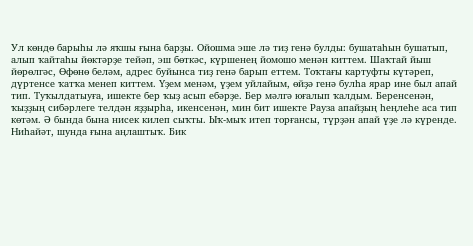Ул көндө барыһы лә яҡшы ғына барҙы. Ойошма эше лә тиҙ генә булды: бушатаһын бушатып, алып ҡайтаһы йөктәрҙе тейәп, эш бөткәс, күршенең йомошо менән киттем. Шаҡтай йыш йөрөлгәс, Өфөнө беләм, адрес буйынса тиҙ генә барып еттем. Тоҡтағы картуфты күтәреп, дүртенсе ҡатҡа менеп киттем. Үҙем менәм, үҙем уйлайым, өйҙә генә булһа ярар ине был апай тип. Туҡылдатыуға, ишекте бер ҡыҙ асып ебәрҙе. Бер мәлгә юғалып ҡалдым. Беренсенән, ҡыҙҙың сибәрлеге телдән яҙҙырһа, икенсенән, мин бит ишекте Рауза апайҙың һеңлеһе аса тип көтәм. Ә бында бына нисек килеп сыҡты. Ыҡ-мыҡ итеп торғансы, түрҙән апай үҙе лә күренде. Ниһайәт, шунда ғына аңлаштыҡ. Бик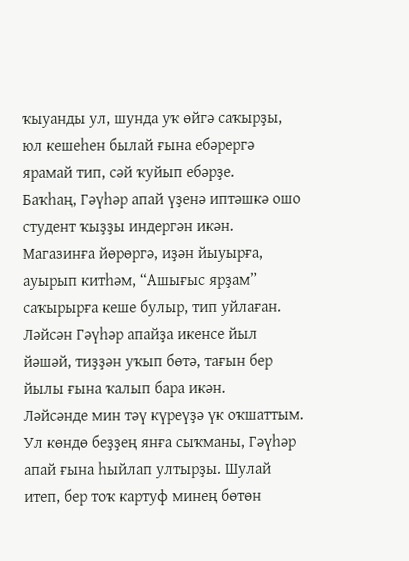ҡыуанды ул, шунда уҡ өйгә саҡырҙы, юл кешеһен былай ғына ебәрергә ярамай тип, сәй ҡуйып ебәрҙе.
Баҡһаң, Гәүһәр апай үҙенә иптәшкә ошо студент ҡыҙҙы индергән икән. Магазинға йөрөргә, иҙән йыуырға, ауырып китһәм, “Ашығыс ярҙам” саҡырырға кеше булыр, тип уйлаған. Ләйсән Гәүһәр апайҙа икенсе йыл йәшәй, тиҙҙән уҡып бөтә, тағын бер йылы ғына ҡалып бара икән.
Ләйсәнде мин тәү күреүҙә үк оҡшаттым. Ул көндө беҙҙең янға сыҡманы, Гәүһәр апай ғына һыйлап ултырҙы. Шулай итеп, бер тоҡ картуф минең бөтөн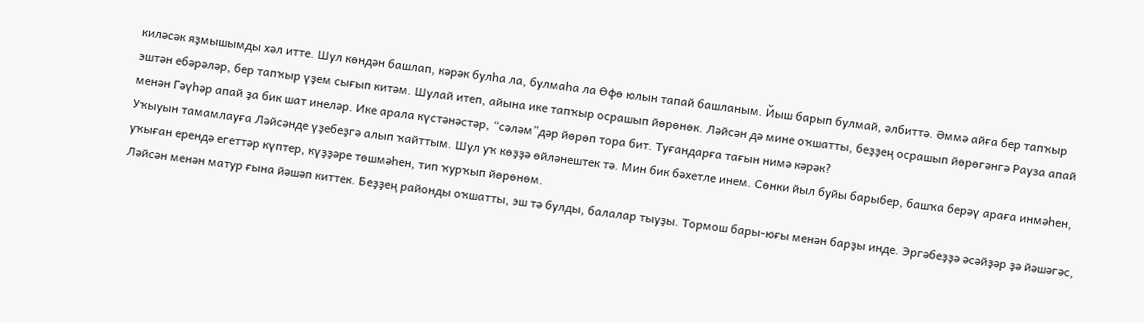киләсәк яҙмышымды хәл итте. Шул көндән башлап, кәрәк булһа ла, булмаһа ла Өфө юлын тапай башланым. Йыш барып булмай, әлбиттә. Әммә айға бер тапҡыр эштән ебәрәләр, бер тапҡыр үҙем сығып китәм. Шулай итеп, айына ике тапҡыр осрашып йөрөнөк. Ләйсән дә мине оҡшатты, беҙҙең осрашып йөрөгәнгә Рауза апай менән Гәүһәр апай ҙа бик шат инеләр. Ике арала күстәнәстәр, “сәләм”дәр йөрөп тора бит. Туғандарға тағын нимә кәрәк?
Уҡыуын тамамлауға Ләйсәнде үҙебеҙгә алып ҡайттым. Шул уҡ көҙҙә өйләнештек тә. Мин бик бәхетле инем. Сөнки йыл буйы барыбер, башҡа берәү араға инмәһен, уҡыған ерендә егеттәр күптер, күҙҙәре төшмәһен, тип ҡурҡып йөрөнөм.
Ләйсән менән матур ғына йәшәп киттек. Беҙҙең районды оҡшатты, эш тә булды, балалар тыуҙы. Тормош бары-юғы менән барҙы инде. Эргәбеҙҙә әсәйҙәр ҙә йәшәгәс,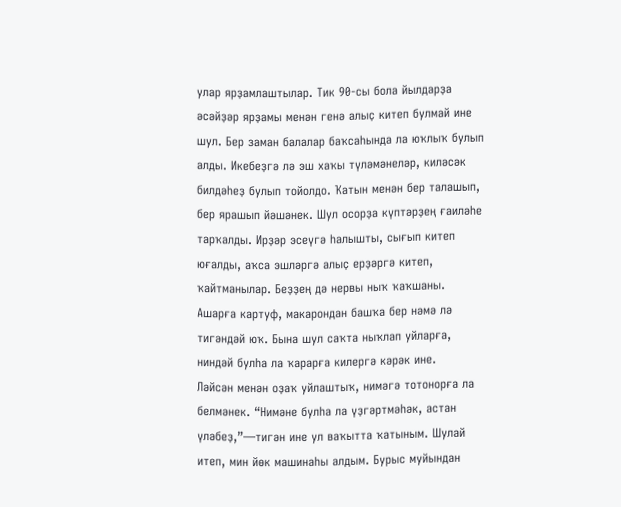улар ярҙамлаштылар. Тик 90-сы бола йылдарҙа әсәйҙәр ярҙамы менән генә алыҫ китеп булмай ине шул. Бер заман балалар баҡсаһында ла юҡлыҡ булып алды. Икебеҙгә лә эш хаҡы түләмәнеләр, киләсәк билдәһеҙ булып тойолдо. Ҡатын менән бер талашып, бер ярашып йәшәнек. Шул осорҙа күптәрҙең ғаиләһе тарҡалды. Ирҙәр эсеүгә һалышты, сығып китеп юғалды, аҡса эшләргә алыҫ ерҙәргә китеп, ҡайтманылар. Беҙҙең дә нервы ныҡ ҡаҡшаны. Ашарға картуф, макарондан башҡа бер нәмә лә тигәндәй юҡ. Бына шул саҡта ныҡлап уйларға, ниндәй булһа ла ҡарарға килергә кәрәк ине.
Ләйсән менән оҙаҡ уйлаштыҡ, нимәгә тотонорға ла белмәнек. “Нимәне булһа ла үҙгәртмәһәк, астан үләбеҙ,”—тигән ине ул ваҡытта ҡатыным. Шулай итеп, мин йөк машинаһы алдым. Бурыс муйындан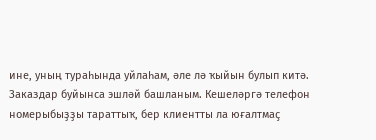ине, уның тураһында уйлаһам, әле лә ҡыйын булып китә. Заказдар буйынса эшләй башланым. Кешеләргә телефон номерыбыҙҙы тараттыҡ, бер клиентты ла юғалтмаҫ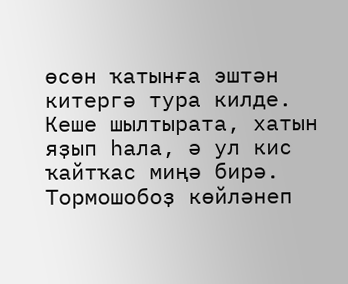өсөн ҡатынға эштән китергә тура килде. Кеше шылтырата, хатын яҙып һала, ә ул кис ҡайтҡас миңә бирә. Тормошобоҙ көйләнеп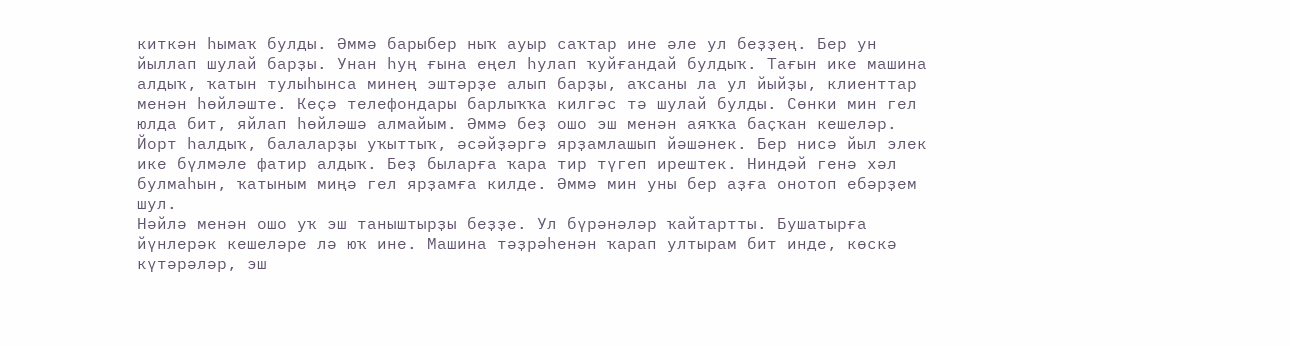киткән һымаҡ булды. Әммә барыбер ныҡ ауыр саҡтар ине әле ул беҙҙең. Бер ун йыллап шулай барҙы. Унан һуң ғына еңел һулап ҡуйғандай булдыҡ. Тағын ике машина алдыҡ, ҡатын тулыһынса минең эштәрҙе алып барҙы, аҡсаны ла ул йыйҙы, клиенттар менән һөйләште. Кеҫә телефондары барлыҡҡа килгәс тә шулай булды. Сөнки мин гел юлда бит, яйлап һөйләшә алмайым. Әммә беҙ ошо эш менән аяҡҡа баҫҡан кешеләр. Йорт һалдыҡ, балаларҙы уҡыттыҡ, әсәйҙәргә ярҙамлашып йәшәнек. Бер нисә йыл элек ике бүлмәле фатир алдыҡ. Беҙ быларға ҡара тир түгеп ирештек. Ниндәй генә хәл булмаһын, ҡатыным миңә гел ярҙамға килде. Әммә мин уны бер аҙға онотоп ебәрҙем шул.
Нәйлә менән ошо уҡ эш таныштырҙы беҙҙе. Ул бүрәнәләр ҡайтартты. Бушатырға йүнлерәк кешеләре лә юҡ ине. Машина тәҙрәһенән ҡарап ултырам бит инде, көскә күтәрәләр, эш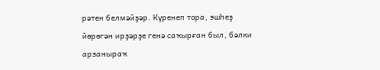рәтен белмәйҙәр. Күренеп тора, эшһеҙ йөрөгән ирҙәрҙе генә саҡырған был, бәлки арзаныраҡ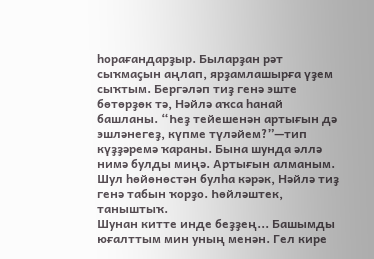һорағандарҙыр. Быларҙан рәт сыҡмаҫын аңлап, ярҙамлашырға үҙем сыҡтым. Бергәләп тиҙ генә эште бөтөрҙөк тә, Нәйлә аҡса һанай башланы. “Һеҙ тейешенән артығын дә эшләнегеҙ, күпме түләйем?”—тип күҙҙәремә ҡараны. Бына шунда әллә нимә булды миңә. Артығын алманым. Шул һөйөнөстән булһа кәрәк, Нәйлә тиҙ генә табын ҡорҙо. Һөйләштек, таныштыҡ.
Шунан китте инде беҙҙең... Башымды юғалттым мин уның менән. Гел кире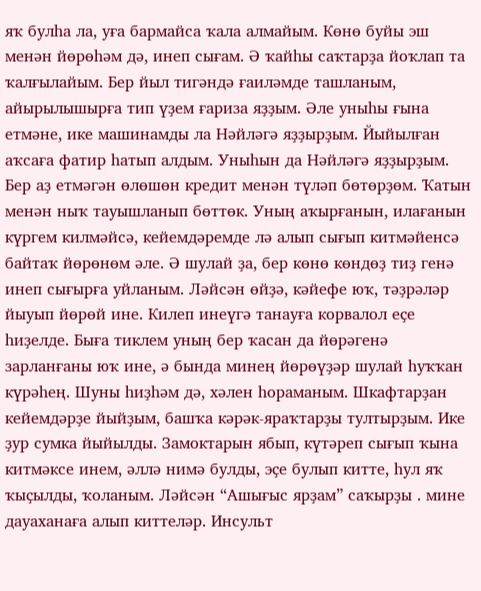яҡ булһа ла, уға бармайса ҡала алмайым. Көнө буйы эш менән йөрөһәм дә, инеп сығам. Ә ҡайһы саҡтарҙа йоҡлап та ҡалғылайым. Бер йыл тигәндә ғаиләмде ташланым, айырылышырға тип үҙем ғариза яҙҙым. Әле уныһы ғына етмәне, ике машинамды ла Нәйләгә яҙҙырҙым. Йыйылған аҡсаға фатир һатып алдым. Уныһын да Нәйләгә яҙҙырҙым. Бер аҙ етмәгән өлөшөн кредит менән түләп бөтөрҙөм. Ҡатын менән ныҡ тауышланып бөттөк. Уның аҡырғанын, илағанын күргем килмәйсә, кейемдәремде лә алып сығып китмәйенсә байтаҡ йөрөнөм әле. Ә шулай ҙа, бер көнө көндөҙ тиҙ генә инеп сығырға уйланым. Ләйсән өйҙә, кәйефе юҡ, тәҙрәләр йыуып йөрөй ине. Килеп инеүгә танауға корвалол еҫе һиҙелде. Быға тиклем уның бер ҡасан да йөрәгенә зарланғаны юҡ ине, ә бында минең йөрөүҙәр шулай һуҡҡан күрәһең. Шуны һиҙһәм дә, хәлен һораманым. Шкафтарҙан кейемдәрҙе йыйҙым, башҡа кәрәк-яраҡтарҙы тултырҙым. Ике ҙур сумка йыйылды. Замоктарын ябып, күтәреп сығып ҡына китмәксе инем, әллә нимә булды, эҫе булып китте, һул яҡ ҡыҫылды, ҡоланым. Ләйсән “Ашығыс ярҙам” саҡырҙы . мине дауаханаға алып киттеләр. Инсульт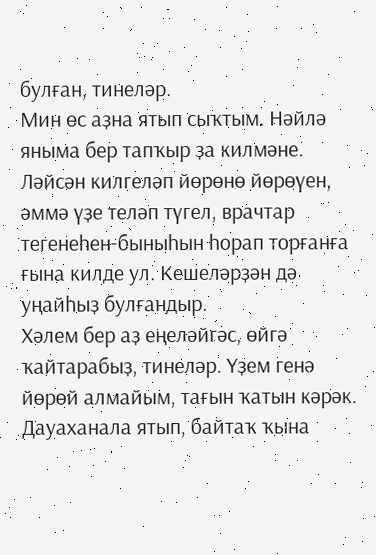булған, тинеләр.
Мин өс аҙна ятып сыҡтым. Нәйлә яныма бер тапҡыр ҙа килмәне. Ләйсән килгеләп йөрөнө йөрөүен, әммә үҙе теләп түгел, врачтар тегенеһен-быныһын һорап торғанға ғына килде ул. Кешеләрҙән дә уңайһыҙ булғандыр.
Хәлем бер аҙ еңеләйгәс, өйгә ҡайтарабыҙ, тинеләр. Үҙем генә йөрөй алмайым, тағын ҡатын кәрәк. Дауаханала ятып, байтаҡ ҡына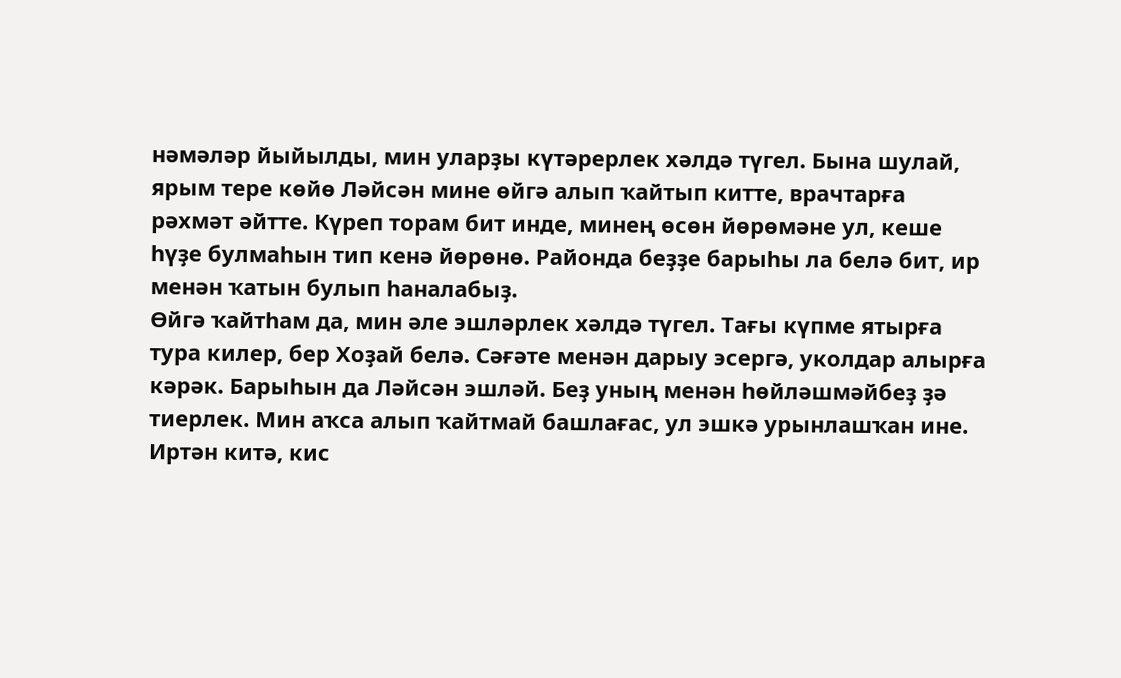нәмәләр йыйылды, мин уларҙы күтәрерлек хәлдә түгел. Бына шулай, ярым тере көйө Ләйсән мине өйгә алып ҡайтып китте, врачтарға рәхмәт әйтте. Күреп торам бит инде, минең өсөн йөрөмәне ул, кеше һүҙе булмаһын тип кенә йөрөнө. Районда беҙҙе барыһы ла белә бит, ир менән ҡатын булып һаналабыҙ.
Өйгә ҡайтһам да, мин әле эшләрлек хәлдә түгел. Тағы күпме ятырға тура килер, бер Хоҙай белә. Сәғәте менән дарыу эсергә, уколдар алырға кәрәк. Барыһын да Ләйсән эшләй. Беҙ уның менән һөйләшмәйбеҙ ҙә тиерлек. Мин аҡса алып ҡайтмай башлағас, ул эшкә урынлашҡан ине. Иртән китә, кис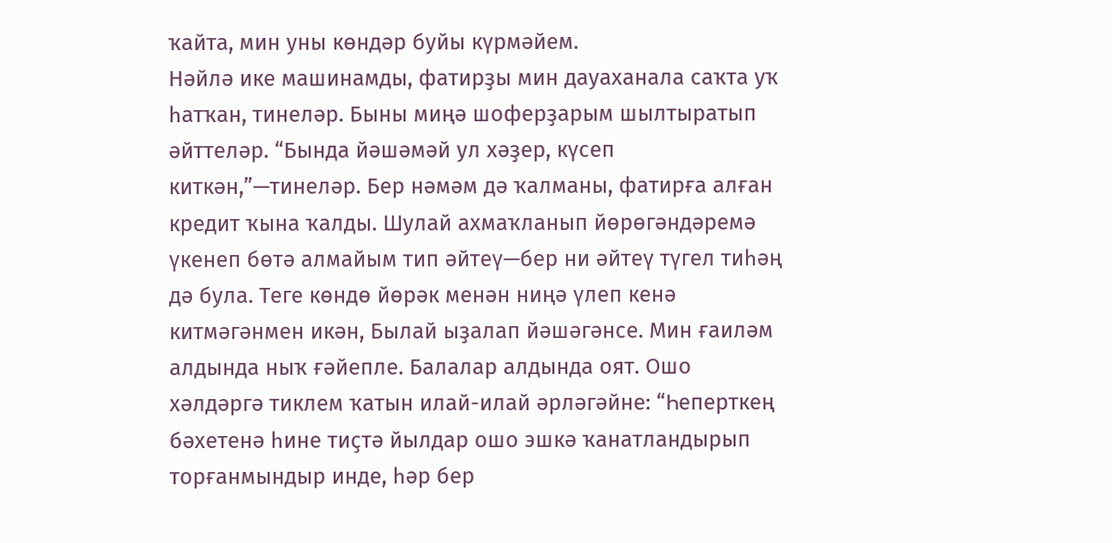ҡайта, мин уны көндәр буйы күрмәйем.
Нәйлә ике машинамды, фатирҙы мин дауаханала саҡта уҡ һатҡан, тинеләр. Быны миңә шоферҙарым шылтыратып әйттеләр. “Бында йәшәмәй ул хәҙер, күсеп киткән,”—тинеләр. Бер нәмәм дә ҡалманы, фатирға алған кредит ҡына ҡалды. Шулай ахмаҡланып йөрөгәндәремә үкенеп бөтә алмайым тип әйтеү—бер ни әйтеү түгел тиһәң дә була. Теге көндө йөрәк менән ниңә үлеп кенә китмәгәнмен икән, Былай ыҙалап йәшәгәнсе. Мин ғаиләм алдында ныҡ ғәйепле. Балалар алдында оят. Ошо хәлдәргә тиклем ҡатын илай-илай әрләгәйне: “Һеперткең бәхетенә һине тиҫтә йылдар ошо эшкә ҡанатландырып торғанмындыр инде, һәр бер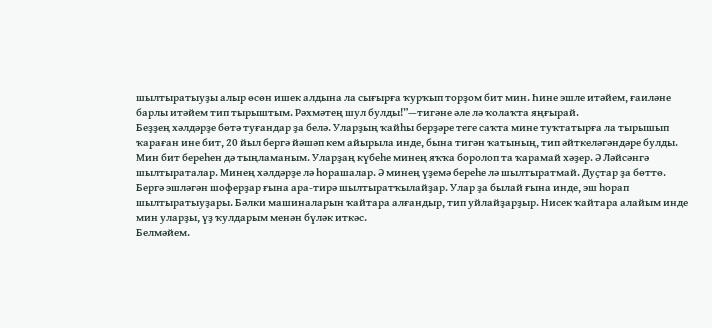шылтыратыуҙы алыр өсөн ишек алдына ла сығырға ҡурҡып торҙом бит мин. Һине эшле итәйем, ғаиләне барлы итәйем тип тырыштым. Рәхмәтең шул булды!”—тигәне әле лә ҡолаҡта яңғырай.
Беҙҙең хәлдәрҙе бөтә туғандар ҙа белә. Уларҙың ҡайһы берҙәре теге саҡта мине туҡтатырға ла тырышып ҡараған ине бит, 20 йыл бергә йәшәп кем айырыла инде, бына тигән ҡатының, тип әйткеләгәндәре булды. Мин бит береһен дә тыңламаным. Уларҙаң күбеһе минең яҡҡа боролоп та ҡарамай хәҙер. Ә Ләйсәнгә шылтыраталар. Минең хәлдәрҙе лә һорашалар. Ә минең үҙемә береһе лә шылтыратмай. Дуҫтар ҙа бөттө. Бергә эшләгән шоферҙар ғына ара-тирә шылтыратҡылайҙар. Улар ҙа былай ғына инде, эш һорап шылтыратыуҙары. Бәлки машиналарын ҡайтара алғандыр, тип уйлайҙарҙыр. Нисек ҡайтара алайым инде мин уларҙы, үҙ ҡулдарым менән бүләк иткәс.
Белмәйем.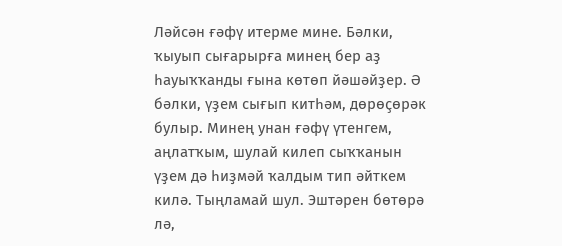Ләйсән ғәфү итерме мине. Бәлки, ҡыуып сығарырға минең бер аҙ һауыҡҡанды ғына көтөп йәшәйҙер. Ә бәлки, үҙем сығып китһәм, дөрөҫөрәк булыр. Минең унан ғәфү үтенгем, аңлатҡым, шулай килеп сыҡҡанын үҙем дә һиҙмәй ҡалдым тип әйткем килә. Тыңламай шул. Эштәрен бөтөрә лә,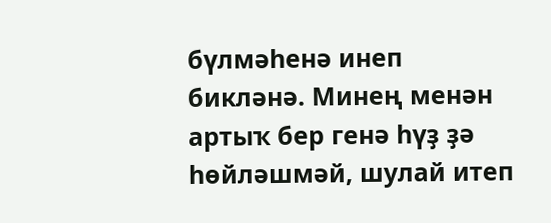бүлмәһенә инеп бикләнә. Минең менән артыҡ бер генә һүҙ ҙә һөйләшмәй, шулай итеп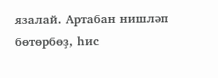язалай. Артабан нишләп бөтөрбөҙ, һис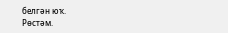белгән юҡ.
Рөстәм.